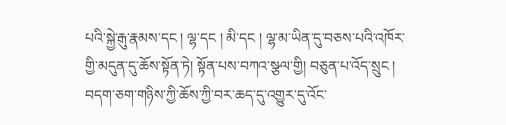པའི་སྐྱེ་རྒུ་རྣམས་དང ། ལྷ་དང ། མི་དང ། ལྷ་མ་ཡིན་དུ་བཅས་པའི་འཁོར་གྱི་མདུན་དུ་ཆོས་སྟོན་ཏེ། སྟོན་པས་བཀའ་སྩལ་གྱི། བཅུན་པ་འོད་སྲུང ། བདག་ཅག་གཉིས་ཀྱི་ཆོས་ཀྱི་བར་ཆད་དུ་འགྱུར་དུ་འོང་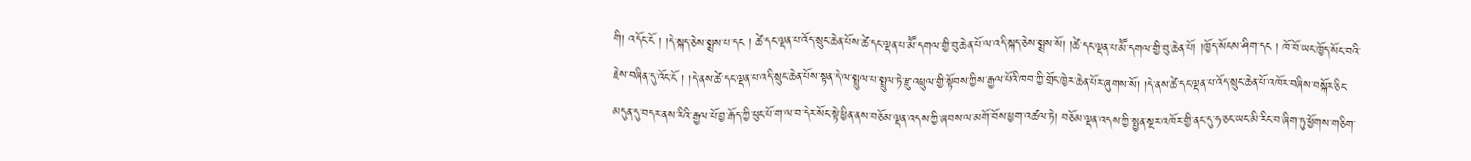གི། འདོང་ངོ ། །དེ་སྐད་ཅེས་སྨྲས་པ་དང ། ཚེ་དང་ལྡན་པ་འོད་སྲུང་ཆེན་པོས་ཚེ་དང་ལྡན་པ་མཽ་དགལ་གྱི་བུ་ཆེན་པོ་ལ་འདི་སྐད་ཅེས་སྨྲས་སོ། །ཚེ་དང་ལྡན་པ་མཽ་དགལ་གྱི་བུ་ཆེན་པོ། །ཁྱོད་སོངས་ཤིག་དང ། ཁོ་བོ་ཡང་ཁྱོད་སོང་བའི་རྗེས་བཞིན་དུ་འོང་ངོ ། །དེ་ནས་ཚེ་དང་ལྡན་པ་འདི་སྲུང་ཆེན་པོས་སྟན་དེ་ལ་སྤྲུལ་པ་སྤྲུལ་ཏེ་རྫུ་འཕྲུལ་གྱི་སྟོབས་ཀྱིས་རྒྱལ་པོའི་ཁབ་ཀྱི་གྲོང་ཁྱེར་ཆེན་པོར་ཞུགས་སོ། །དེ་ནས་ཚེ་དང་ལྡན་པ་འོད་སྲུང་ཆེན་པོ་འཁོར་བཞིས་བསྐོར་ཅིང་མདུན་དུ་བདར་ནས་རིའི་རྒྱལ་པོ་བྱ་རྒོད་ཀྱི་ཕུང་པོ་ག་ལ་བ་དེར་སོང་སྟེ་ཕྱིན་ནས་བཅོམ་ལྡན་འདས་ཀྱི་ཞབས་ལ་མགོ་བོས་ཕྱག་འཚལ་ཏེ། བཅོམ་ལྡན་འདས་ཀྱི་སྤྱན་སྔར་འཁོར་གྱི་ནང་དུ་ཧ་ཅང་ཡང་མི་རིང་བ་ཞིག་ཏུ་ཕྱོགས་གཅིག་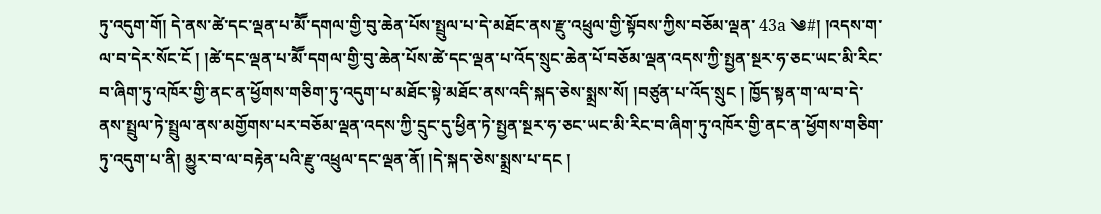ཏུ་འདུག་གོ། དེ་ནས་ཚེ་དང་ལྡན་པ་མཽ་དགལ་གྱི་བུ་ཆེན་པོས་སྤྲུལ་པ་དེ་མཐོང་ནས་རྫུ་འཕྲུལ་གྱི་སྟོབས་ཀྱིས་བཅོམ་ལྡན་ 43a ༄#། །འདས་ག་ལ་བ་དེར་སོང་ངོ ། །ཚེ་དང་ལྡན་པ་མཽ་དགལ་གྱི་བུ་ཆེན་པོས་ཚེ་དང་ལྡན་པ་འོད་སྲུང་ཆེན་པོ་བཅོམ་ལྡན་འདས་ཀྱི་སྤྱན་སྔར་ཧ་ཅང་ཡང་མི་རིང་བ་ཞིག་ཏུ་འཁོར་གྱི་ནང་ན་ཕྱོགས་གཅིག་ཏུ་འདུག་པ་མཐོང་སྟེ་མཐོང་ནས་འདི་སྐད་ཅེས་སྨྲས་སོ། །བཙུན་པ་འོད་སྲུང ། ཁྱོད་སྟན་ག་ལ་བ་དེ་ནས་སྤྲུལ་ཏེ་སྤྲུལ་ནས་མགྱོགས་པར་བཅོམ་ལྡན་འདས་ཀྱི་དྲུང་དུ་ཕྱིན་ཏེ་སྤྱན་སྔར་ཧ་ཅང་ཡང་མི་རིང་བ་ཞིག་ཏུ་འཁོར་གྱི་ནང་ན་ཕྱོགས་གཅིག་ཏུ་འདུག་པ་ནི། མྱུར་བ་ལ་བརྟེན་པའི་རྫུ་འཕྲུལ་དང་ལྡན་ནོ། །དེ་སྐད་ཅེས་སྨྲས་པ་དང །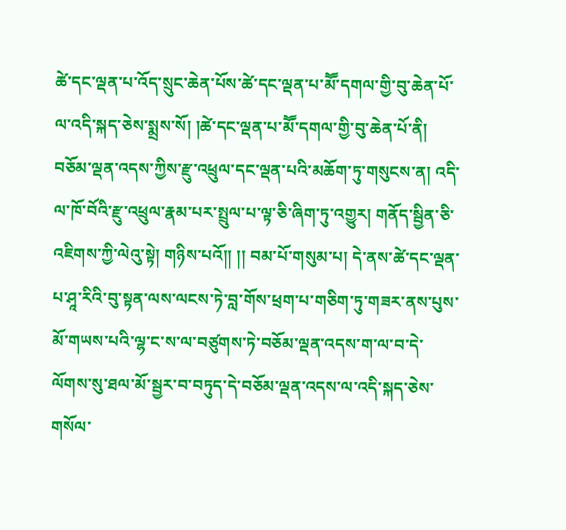ཚེ་དང་ལྡན་པ་འོད་སྲུང་ཆེན་པོས་ཚེ་དང་ལྡན་པ་མཽ་དགལ་གྱི་བུ་ཆེན་པོ་ལ་འདི་སྐད་ཅེས་སྨྲས་སོ། །ཚེ་དང་ལྡན་པ་མཽ་དགལ་གྱི་བུ་ཆེན་པོ་ནི། བཅོམ་ལྡན་འདས་ཀྱིས་རྫུ་འཕྲུལ་དང་ལྡན་པའི་མཆོག་ཏུ་གསུངས་ན། འདི་ལ་ཁོ་བོའི་རྫུ་འཕྲུལ་རྣམ་པར་སྤྲུལ་པ་ལྟ་ཅི་ཞིག་ཏུ་འགྱུར། གནོད་སྦྱིན་ཅི་འཇིགས་ཀྱི་ལེའུ་སྟེ། གཉིས་པའོ།། །། བམ་པོ་གསུམ་པ། དེ་ནས་ཚེ་དང་ལྡན་པ་ཤཱ་རིའི་བུ་སྟན་ལས་ལངས་ཏེ་བླ་གོས་ཕྲག་པ་གཅིག་ཏུ་གཟར་ནས་པུས་མོ་གཡས་པའི་ལྷ་ང་ས་ལ་བཙུགས་ཏེ་བཅོམ་ལྡན་འདས་ག་ལ་བ་དེ་ལོགས་སུ་ཐལ་མོ་སྦྱར་བ་བཏུད་དེ་བཅོམ་ལྡན་འདས་ལ་འདི་སྐད་ཅེས་གསོལ་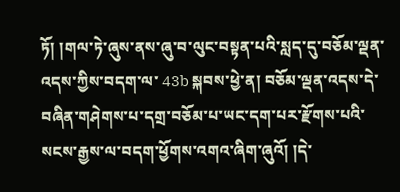ཏོ། །གལ་ཏེ་ཞུས་ནས་ཞུ་བ་ལུང་བསྟན་པའི་སླད་དུ་བཅོམ་ལྡན་འདས་ཀྱིས་བདག་ལ་ 43b སྐབས་ཕྱེ་ན། བཅོམ་ལྡན་འདས་དེ་བཞིན་གཤེགས་པ་དགྲ་བཅོམ་པ་ཡང་དག་པར་རྫོགས་པའི་སངས་རྒྱས་ལ་བདག་ཕྱོགས་འགའ་ཞིག་ཞུའོ། །དེ་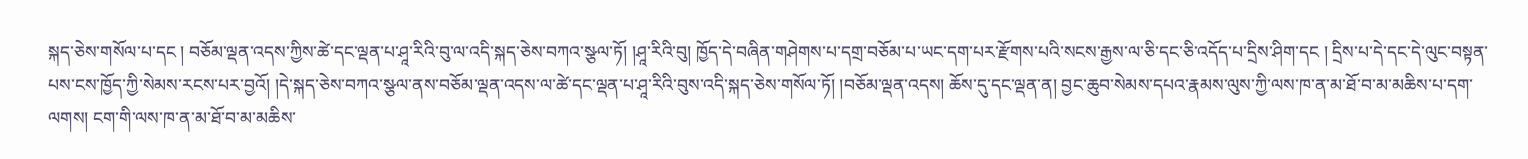སྐད་ཅེས་གསོལ་པ་དང ། བཅོམ་ལྡན་འདས་ཀྱིས་ཚེ་དང་ལྡན་པ་ཤཱ་རིའི་བུ་ལ་འདི་སྐད་ཅེས་བཀའ་སྩལ་ཏོ། །ཤཱ་རིའི་བུ། ཁྱོད་དེ་བཞིན་གཤེགས་པ་དགྲ་བཅོམ་པ་ཡང་དག་པར་རྫོགས་པའི་སངས་རྒྱས་ལ་ཅི་དང་ཅི་འདོད་པ་དྲིས་ཤིག་དང ། དྲིས་པ་དེ་དང་དེ་ལུང་བསྟན་པས་ངས་ཁྱོད་ཀྱི་སེམས་རངས་པར་བྱའོ། །དེ་སྐད་ཅེས་བཀའ་སྩལ་ནས་བཅོམ་ལྡན་འདས་ལ་ཚེ་དང་ལྡན་པ་ཤཱ་རིའི་བུས་འདི་སྐད་ཅེས་གསོལ་ཏོ། །བཅོམ་ལྡན་འདས། ཆོས་དུ་དང་ལྡན་ན། བྱང་ཆུབ་སེམས་དཔའ་རྣམས་ལུས་ཀྱི་ལས་ཁ་ན་མ་ཐོ་བ་མ་མཆིས་པ་དག་ལགས། ངག་གི་ལས་ཁ་ན་མ་ཐོ་བ་མ་མཆིས་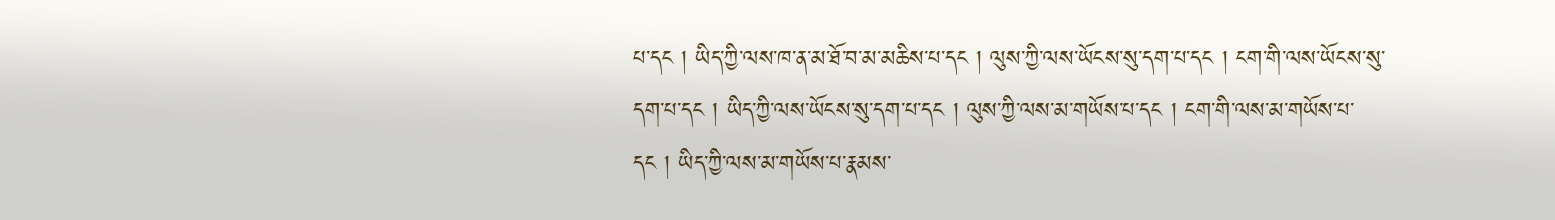པ་དང ། ཡིད་ཀྱི་ལས་ཁ་ན་མ་ཐོ་བ་མ་མཆིས་པ་དང ། ལུས་ཀྱི་ལས་ཡོངས་སུ་དག་པ་དང ། ངག་གི་ལས་ཡོངས་སུ་དག་པ་དང ། ཡིད་ཀྱི་ལས་ཡོངས་སུ་དག་པ་དང ། ལུས་ཀྱི་ལས་མ་གཡོས་པ་དང ། ངག་གི་ལས་མ་གཡོས་པ་དང ། ཡིད་ཀྱི་ལས་མ་གཡོས་པ་རྣམས་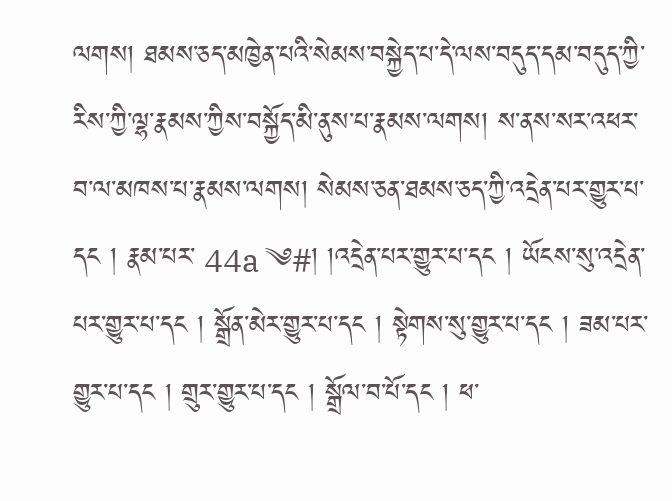ལགས། ཐམས་ཅད་མཁྱེན་པའི་སེམས་བསྐྱེད་པ་དེ་ལས་བདུད་དམ་བདུད་ཀྱི་རིས་ཀྱི་ལྷ་རྣམས་ཀྱིས་བསྐྱོད་མི་ནུས་པ་རྣམས་ལགས། ས་ནས་སར་འཕར་བ་ལ་མཁས་པ་རྣམས་ལགས། སེམས་ཅན་ཐམས་ཅད་ཀྱི་འདྲེན་པར་གྱུར་པ་དང ། རྣམ་པར་ 44a ༄#། །འདྲེན་པར་གྱུར་པ་དང ། ཡོངས་སུ་འདྲེན་པར་གྱུར་པ་དང ། སྒྲོན་མེར་གྱུར་པ་དང ། སྟེགས་སུ་གྱུར་པ་དང ། ཟམ་པར་གྱུར་པ་དང ། གྲུར་གྱུར་པ་དང ། སྒྲོལ་བ་པོ་དང ། ཕ་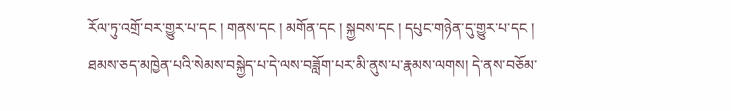རོལ་ཏུ་འགྲོ་བར་གྱུར་པ་དང ། གནས་དང ། མགོན་དང ། སྐྱབས་དང ། དཔུང་གཉེན་དུ་གྱུར་པ་དང ། ཐམས་ཅད་མཁྱེན་པའི་སེམས་བསྐྱེད་པ་དེ་ལས་བཟློག་པར་མི་ནུས་པ་རྣམས་ལགས། དེ་ནས་བཅོམ་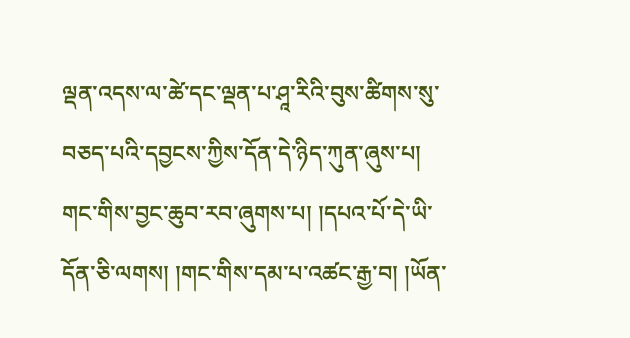ལྡན་འདས་ལ་ཚེ་དང་ལྡན་པ་ཤཱ་རིའི་བུས་ཚིགས་སུ་བཅད་པའི་དབྱངས་ཀྱིས་དོན་དེ་ཉིད་ཀུན་ཞུས་པ། གང་གིས་བྱང་ཆུབ་རབ་ཞུགས་པ། །དཔའ་པོ་དེ་ཡི་དོན་ཅི་ལགས། །གང་གིས་དམ་པ་འཚང་རྒྱ་བ། །ཡོན་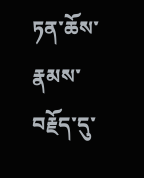ཏན་ཆོས་རྣམས་བརྗོད་དུ་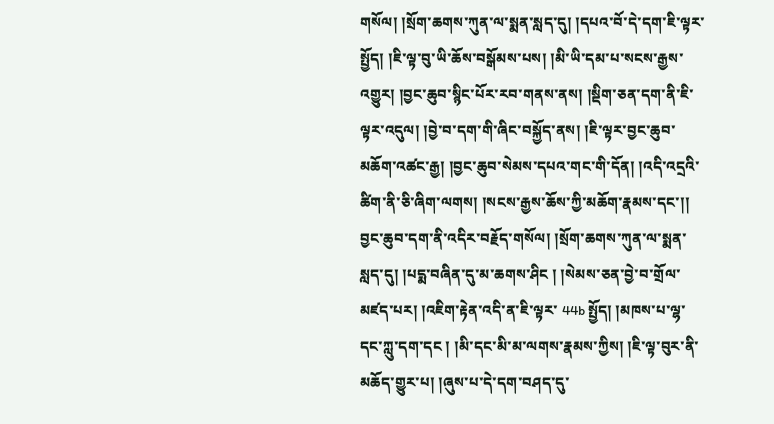གསོལ། །སྲོག་ཆགས་ཀུན་ལ་སྨན་སླད་དུ། །དཔའ་བོ་དེ་དག་ཇི་ལྟར་སྤྱོད། །ཇི་ལྟ་བུ་ཡི་ཆོས་བསྒོམས་པས། །མི་ཡི་དམ་པ་སངས་རྒྱས་འགྱུར། །བྱང་ཆུབ་སྙིང་པོར་རབ་གནས་ནས། །སྡིག་ཅན་དག་ནི་ཇི་ལྟར་འདུལ། །བྱེ་བ་དག་གི་ཞིང་བསྐྱོད་ནས། །ཇི་ལྟར་བྱང་ཆུབ་མཆོག་འཚང་རྒྱ། །བྱང་ཆུབ་སེམས་དཔའ་གང་གི་དོན། །འདི་འདྲའི་ཚིག་ནི་ཅི་ཞིག་ལགས། །སངས་རྒྱས་ཆོས་ཀྱི་མཆོག་རྣམས་དང་།། བྱང་ཆུབ་དག་ནི་འདིར་བརྗོད་གསོལ། །སྲོག་ཆགས་ཀུན་ལ་སྨན་སླད་དུ། །པདྨ་བཞིན་དུ་མ་ཆགས་ཤིང ། །སེམས་ཅན་བྱེ་བ་གྲོལ་མཛད་པར། །འཇིག་རྟེན་འདི་ན་ཇི་ལྟར་ 44b སྤྱོད། །མཁས་པ་ལྷ་དང་ཀླུ་དག་དང ། །མི་དང་མི་མ་ལགས་རྣམས་ཀྱིས། །ཇི་ལྟ་བུར་ནི་མཆོད་གྱུར་པ། །ཞུས་པ་དེ་དག་བཤད་དུ་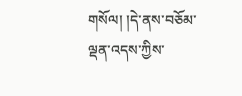གསོལ། །དེ་ནས་བཅོམ་ལྡན་འདས་ཀྱིས་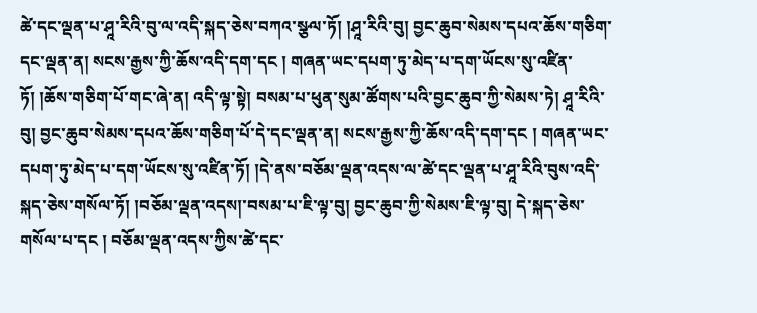ཚེ་དང་ལྡན་པ་ཤཱ་རིའི་བུ་ལ་འདི་སྐད་ཅེས་བཀའ་སྩལ་ཏོ། །ཤཱ་རིའི་བུ། བྱང་ཆུབ་སེམས་དཔའ་ཆོས་གཅིག་དང་ལྡན་ན། སངས་རྒྱས་ཀྱི་ཆོས་འདི་དག་དང ། གཞན་ཡང་དཔག་ཏུ་མེད་པ་དག་ཡོངས་སུ་འཛིན་ཏོ། །ཆོས་གཅིག་པོ་གང་ཞེ་ན། འདི་ལྟ་སྟེ། བསམ་པ་ཕུན་སུམ་ཚོགས་པའི་བྱང་ཆུབ་ཀྱི་སེམས་ཏེ། ཤཱ་རིའི་བུ། བྱང་ཆུབ་སེམས་དཔའ་ཆོས་གཅིག་པོ་དེ་དང་ལྡན་ན། སངས་རྒྱས་ཀྱི་ཆོས་འདི་དག་དང ། གཞན་ཡང་དཔག་ཏུ་མེད་པ་དག་ཡོངས་སུ་འཛིན་ཏོ། །དེ་ནས་བཅོམ་ལྡན་འདས་ལ་ཚེ་དང་ལྡན་པ་ཤཱ་རིའི་བུས་འདི་སྐད་ཅེས་གསོལ་ཏོ། །བཅོམ་ལྡན་འདས།་བསམ་པ་ཇི་ལྟ་བུ། བྱང་ཆུབ་ཀྱི་སེམས་ཇི་ལྟ་བུ། དེ་སྐད་ཅེས་གསོལ་པ་དང ། བཅོམ་ལྡན་འདས་ཀྱིས་ཚེ་དང་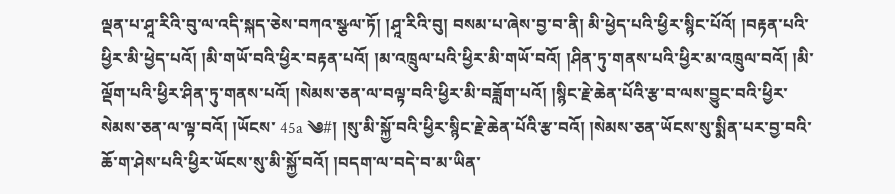ལྡན་པ་ཤཱ་རིའི་བུ་ལ་འདི་སྐད་ཅེས་བཀའ་སྩལ་ཏོ། །ཤཱ་རིའི་བུ། བསམ་པ་ཞེས་བྱ་བ་ནི། མི་ཕྱེད་པའི་ཕྱིར་སྙིང་པོའོ། །བརྟན་པའི་ཕྱིར་མི་ཕྱེད་པའོ། །མི་གཡོ་བའི་ཕྱིར་བརྟན་པའོ། །མ་འཁྲུལ་པའི་ཕྱིར་མི་གཡོ་བའོ། །ཤིན་ཏུ་གནས་པའི་ཕྱིར་མ་འཁྲུལ་བའོ། །མི་ལྡོག་པའི་ཕྱིར་ཤིན་ཏུ་གནས་པའོ། །སེམས་ཅན་ལ་བལྟ་བའི་ཕྱིར་མི་བཟློག་པའོ། །སྙིང་རྗེ་ཆེན་པོའི་རྩ་བ་ལས་བྱུང་བའི་ཕྱིར་སེམས་ཅན་ལ་ལྟ་བའོ། །ཡོངས་ 45a ༄#། །སུ་མི་སྐྱོ་བའི་ཕྱིར་སྙིང་རྗེ་ཆེན་པོའི་རྩ་བའོ། །སེམས་ཅན་ཡོངས་སུ་སྨིན་པར་བྱ་བའི་ཆོ་ག་ཤེས་པའི་ཕྱིར་ཡོངས་སུ་མི་སྐྱོ་བའོ། །བདག་ལ་བདེ་བ་མ་ཡིན་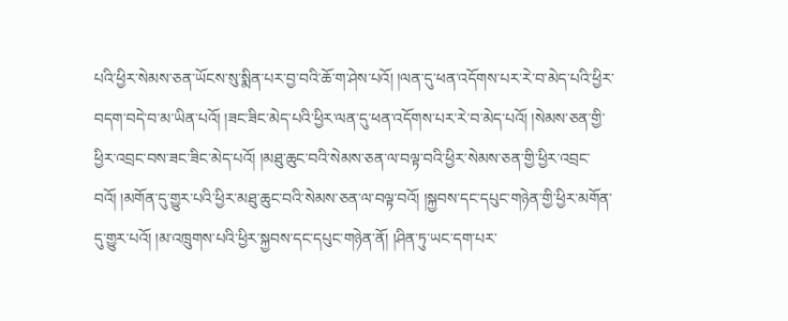པའི་ཕྱིར་སེམས་ཅན་ཡོངས་སུ་སྨིན་པར་བྱ་བའི་ཆོ་ག་ཤེས་པའོ། །ལན་དུ་ཕན་འདོགས་པར་རེ་བ་མེད་པའི་ཕྱིར་བདག་བདེ་བ་མ་ཡིན་པའོ། །ཟང་ཟིང་མེད་པའི་ཕྱིར་ལན་དུ་ཕན་འདོགས་པར་རེ་བ་མེད་པའོ། །སེམས་ཅན་གྱི་ཕྱིར་འབྲང་བས་ཟང་ཟིང་མེད་པའོ། །མཐུ་ཆུང་བའི་སེམས་ཅན་ལ་བལྟ་བའི་ཕྱིར་སེམས་ཅན་གྱི་ཕྱིར་འབྲང་བའོ། །མགོན་དུ་གྱུར་པའི་ཕྱིར་མཐུ་ཆུང་བའི་སེམས་ཅན་ལ་བལྟ་བའོ། །སྐྱབས་དང་དཔུང་གཉེན་གྱི་ཕྱིར་མགོན་དུ་གྱུར་པའོ། །མ་འཁྲུགས་པའི་ཕྱིར་སྐྱབས་དང་དཔུང་གཉེན་ནོ། །ཤིན་ཏུ་ཡང་དག་པར་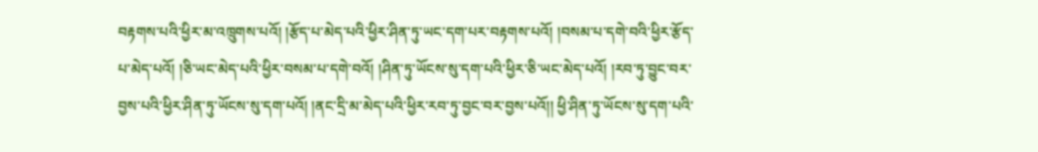བརྟགས་པའི་ཕྱིར་མ་འཁྲུགས་པའོ། །རྩོད་པ་མེད་པའི་ཕྱིར་ཤིན་ཏུ་ཡང་དག་པར་བརྟགས་པའོ། །བསམ་པ་དགེ་བའི་ཕྱིར་རྩོད་པ་མེད་པའོ། །ཅི་ཡང་མེད་པའི་ཕྱིར་བསམ་པ་དགེ་བའོ། །ཤིན་ཏུ་ཡོངས་སུ་དག་པའི་ཕྱིར་ཅི་ཡང་མེད་པའོ། །རབ་ཏུ་བྱུང་བར་བྱས་པའི་ཕྱིར་ཤིན་ཏུ་ཡོངས་སུ་དག་པའོ། །ནང་དྲི་མ་མེད་པའི་ཕྱིར་རབ་ཏུ་བྱང་བར་བྱས་པའོ།། ཕྱི་ཤིན་ཏུ་ཡོངས་སུ་དག་པའི་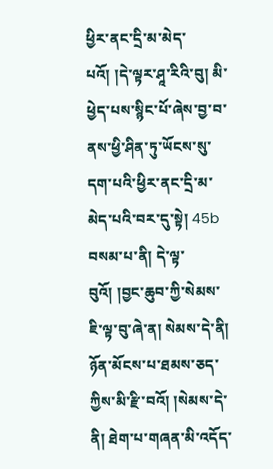ཕྱིར་ནང་དྲི་མ་མེད་པའོ། །དེ་ལྟར་ཤཱ་རིའི་བུ། མི་ཕྱེད་པས་སྙིང་པོ་ཞེས་བྱ་བ་ནས་ཕྱི་ཤིན་ཏུ་ཡོངས་སུ་དག་པའི་ཕྱིར་ནང་དྲི་མ་མེད་པའི་བར་དུ་སྟེ། 45b བསམ་པ་ནི། དེ་ལྟ་བུའོ། །བྱང་ཆུབ་ཀྱི་སེམས་ཇི་ལྟ་བུ་ཞེ་ན། སེམས་དེ་ནི། ཉོན་མོངས་པ་ཐམས་ཅད་ཀྱིས་མི་རྫི་བའོ། །སེམས་དེ་ནི། ཐེག་པ་གཞན་མི་འདོད་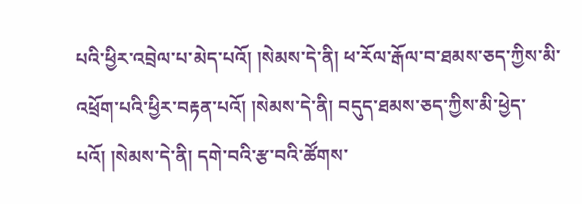པའི་ཕྱིར་འབྲེལ་པ་མེད་པའོ། །སེམས་དེ་ནི། ཕ་རོལ་རྒོལ་བ་ཐམས་ཅད་ཀྱིས་མི་འཕྲོག་པའི་ཕྱིར་བརྟན་པའོ། །སེམས་དེ་ནི། བདུད་ཐམས་ཅད་ཀྱིས་མི་ཕྱེད་པའོ། །སེམས་དེ་ནི། དགེ་བའི་རྩ་བའི་ཚོགས་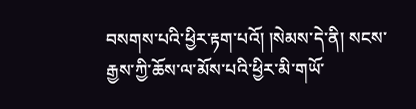བསགས་པའི་ཕྱིར་རྟག་པའོ། །སེམས་དེ་ནི། སངས་རྒྱས་ཀྱི་ཆོས་ལ་མོས་པའི་ཕྱིར་མི་གཡོ་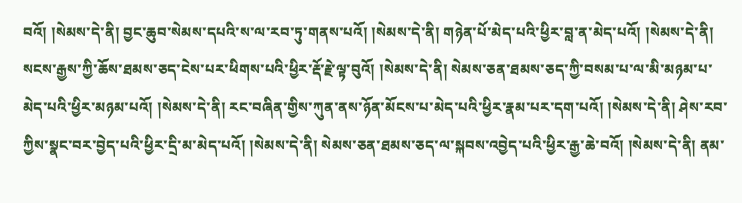བའོ། །སེམས་དེ་ནི། བྱང་ཆུབ་སེམས་དཔའི་ས་ལ་རབ་ཏུ་གནས་པའོ། །སེམས་དེ་ནི། གཉེན་པོ་མེད་པའི་ཕྱིར་བླ་ན་མེད་པའོ། །སེམས་དེ་ནི། སངས་རྒྱས་ཀྱི་ཆོས་ཐམས་ཅད་ངེས་པར་ཕིགས་པའི་ཕྱིར་རྡོ་རྗེ་ལྟ་བུའོ། །སེམས་དེ་ནི། སེམས་ཅན་ཐམས་ཅད་ཀྱི་བསམ་པ་ལ་མི་མཉམ་པ་མེད་པའི་ཕྱིར་མཉམ་པའོ། །སེམས་དེ་ནི། རང་བཞིན་གྱིས་ཀུན་ནས་ཉོན་མོངས་པ་མེད་པའི་ཕྱིར་རྣམ་པར་དག་པའོ། །སེམས་དེ་ནི། ཤེས་རབ་ཀྱིས་སྣང་བར་བྱེད་པའི་ཕྱིར་དྲི་མ་མེད་པའོ། །སེམས་དེ་ནི། སེམས་ཅན་ཐམས་ཅད་ལ་སྐབས་འབྱེད་པའི་ཕྱིར་རྒྱ་ཆེ་བའོ། །སེམས་དེ་ནི། ནམ་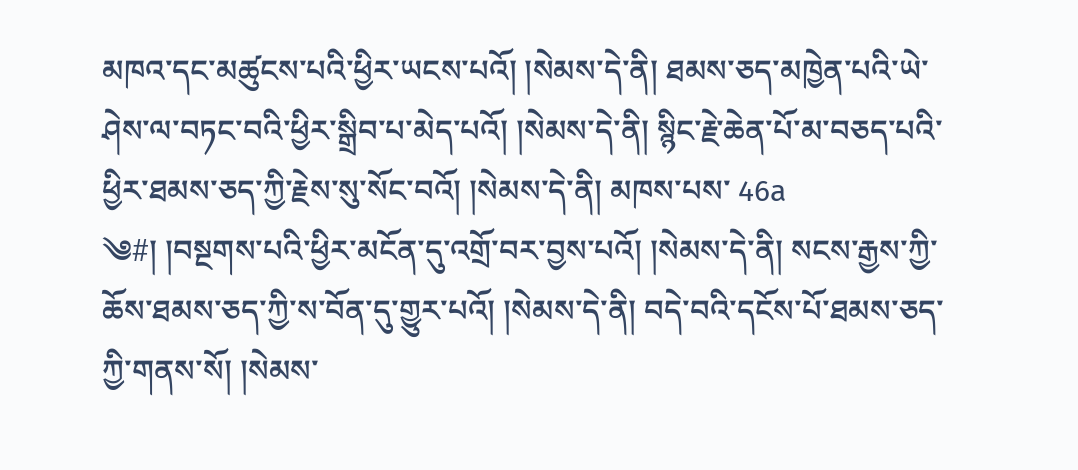མཁའ་དང་མཚུངས་པའི་ཕྱིར་ཡངས་པའོ། །སེམས་དེ་ནི། ཐམས་ཅད་མཁྱེན་པའི་ཡེ་ཤེས་ལ་བཏང་བའི་ཕྱིར་སྒྲིབ་པ་མེད་པའོ། །སེམས་དེ་ནི། སྙིང་རྗེ་ཆེན་པོ་མ་བཅད་པའི་ཕྱིར་ཐམས་ཅད་ཀྱི་རྗེས་སུ་སོང་བའོ། །སེམས་དེ་ནི། མཁས་པས་ 46a ༄#། །བསྔགས་པའི་ཕྱིར་མངོན་དུ་འགྲོ་བར་བྱས་པའོ། །སེམས་དེ་ནི། སངས་རྒྱས་ཀྱི་ཆོས་ཐམས་ཅད་ཀྱི་ས་བོན་དུ་གྱུར་པའོ། །སེམས་དེ་ནི། བདེ་བའི་དངོས་པོ་ཐམས་ཅད་ཀྱི་གནས་སོ། །སེམས་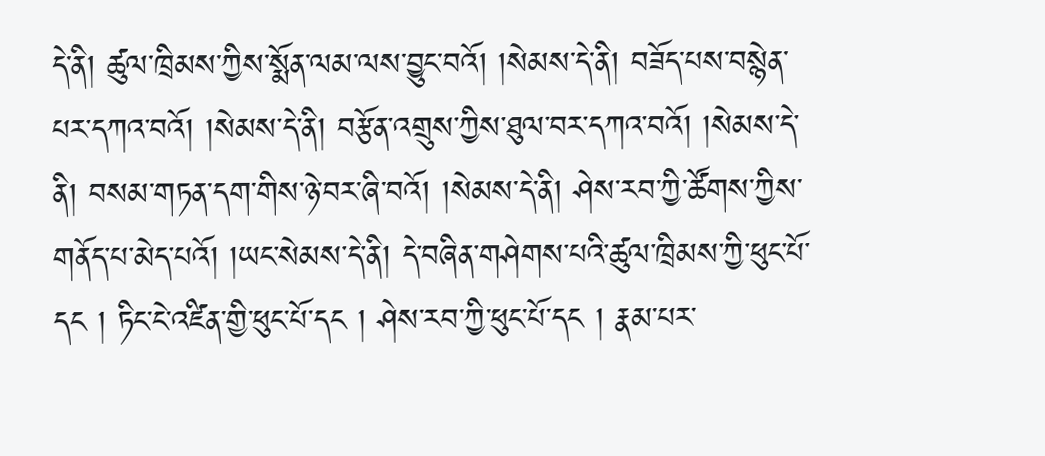དེ་ནི། ཚུལ་ཁྲིམས་ཀྱིས་སྨོན་ལམ་ལས་བྱུང་བའོ། །སེམས་དེ་ནི། བཟོད་པས་བསྙེན་པར་དཀའ་བའོ། །སེམས་དེ་ནི། བརྩོན་འགྲུས་ཀྱིས་ཐུལ་བར་དཀའ་བའོ། །སེམས་དེ་ནི། བསམ་གཏན་དག་གིས་ཉེ་བར་ཞི་བའོ། །སེམས་དེ་ནི། ཤེས་རབ་ཀྱི་ཚོགས་ཀྱིས་གནོད་པ་མེད་པའོ། །ཡང་སེམས་དེ་ནི། དེ་བཞིན་གཤེགས་པའི་ཚུལ་ཁྲིམས་ཀྱི་ཕུང་པོ་དང ། ཏིང་ངེ་འཛིན་གྱི་ཕུང་པོ་དང ། ཤེས་རབ་ཀྱི་ཕུང་པོ་དང ། རྣམ་པར་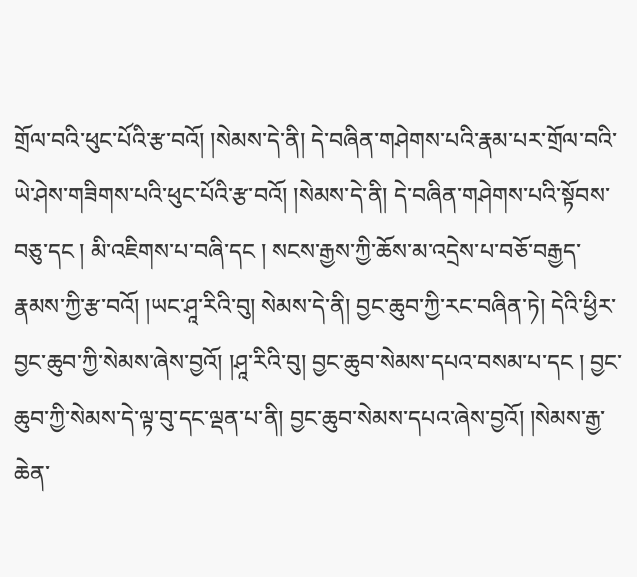གྲོལ་བའི་ཕུང་པོའི་རྩ་བའོ། །སེམས་དེ་ནི། དེ་བཞིན་གཤེགས་པའི་རྣམ་པར་གྲོལ་བའི་ཡེ་ཤེས་གཟིགས་པའི་ཕུང་པོའི་རྩ་བའོ། །སེམས་དེ་ནི། དེ་བཞིན་གཤེགས་པའི་སྟོབས་བཅུ་དང ། མི་འཇིགས་པ་བཞི་དང ། སངས་རྒྱས་ཀྱི་ཆོས་མ་འདྲེས་པ་བཅོ་བརྒྱད་རྣམས་ཀྱི་རྩ་བའོ། །ཡང་ཤཱ་རིའི་བུ། སེམས་དེ་ནི། བྱང་ཆུབ་ཀྱི་རང་བཞིན་ཏེ། དེའི་ཕྱིར་བྱང་ཆུབ་ཀྱི་སེམས་ཞེས་བྱའོ། །ཤཱ་རིའི་བུ། བྱང་ཆུབ་སེམས་དཔའ་བསམ་པ་དང ། བྱང་ཆུབ་ཀྱི་སེམས་དེ་ལྟ་བུ་དང་ལྡན་པ་ནི། བྱང་ཆུབ་སེམས་དཔའ་ཞེས་བྱའོ། །སེམས་རྒྱ་ཆེན་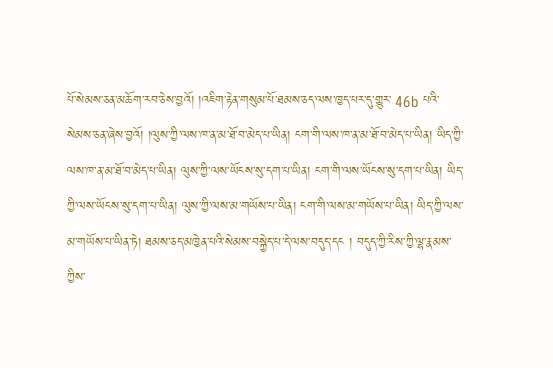པོ་སེམས་ཅན་མཆོག་རབ་ཅེས་བྱའོ། །འཇིག་རྟེན་གསུམ་པོ་ཐམས་ཅད་ལས་ཁྱད་པར་དུ་གྱུར་ 46b པའི་སེམས་ཅན་ཞེས་བྱའོ། །ལུས་ཀྱི་ལས་ཁ་ན་མ་ཐོ་བ་མེད་པ་ཡིན། ངག་གི་ལས་ཁ་ན་མ་ཐོ་བ་མེད་པ་ཡིན། ཡིད་ཀྱི་ལས་ཁ་ན་མ་ཐོ་བ་མེད་པ་ཡིན། ལུས་ཀྱི་ལས་ཡོངས་སུ་དག་པ་ཡིན། ངག་གི་ལས་ཡོངས་སུ་དག་པ་ཡིན། ཡིད་ཀྱི་ལས་ཡོངས་སུ་དག་པ་ཡིན། ལུས་ཀྱི་ལས་མ་གཡོས་པ་ཡིན། ངག་གི་ལས་མ་གཡོས་པ་ཡིན། ཡིད་ཀྱི་ལས་མ་གཡོས་པ་ཡིན་ཏེ། ཐམས་ཅད་མཁྱེན་པའི་སེམས་བསྐྱེད་པ་དེ་ལས་བདུད་དང ། བདུད་ཀྱི་རིས་ཀྱི་ལྷ་རྣམས་ཀྱིས་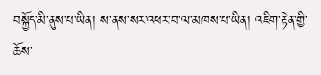བསྐྱོད་མི་ནུས་པ་ཡིན། ས་ནས་སར་འཕར་བ་ལ་མཁས་པ་ཡིན། འཇིག་རྟེན་གྱི་ཆོས་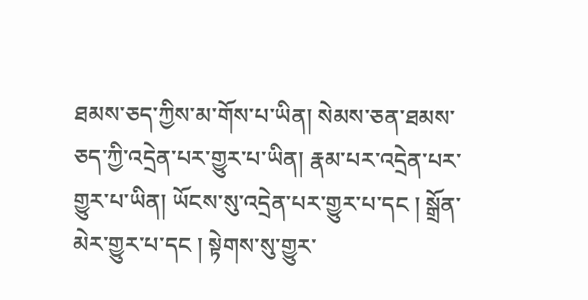ཐམས་ཅད་ཀྱིས་མ་གོས་པ་ཡིན། སེམས་ཅན་ཐམས་ཅད་ཀྱི་འདྲེན་པར་གྱུར་པ་ཡིན། རྣམ་པར་འདྲེན་པར་གྱུར་པ་ཡིན། ཡོངས་སུ་འདྲེན་པར་གྱུར་པ་དང ། སྒྲོན་མེར་གྱུར་པ་དང ། སྟེགས་སུ་གྱུར་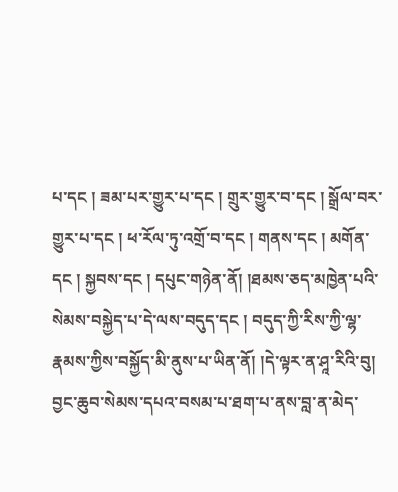པ་དང ། ཟམ་པར་གྱུར་པ་དང ། གྲུར་གྱུར་བ་དང ། སྒྲོལ་བར་གྱུར་པ་དང ། ཕ་རོལ་ཏུ་འགྲོ་བ་དང ། གནས་དང ། མགོན་དང ། སྐྱབས་དང ། དཔུང་གཉེན་ནོ། །ཐམས་ཅད་མཁྱེན་པའི་སེམས་བསྐྱེད་པ་དེ་ལས་བདུད་དང ། བདུད་ཀྱི་རིས་ཀྱི་ལྷ་རྣམས་ཀྱིས་བསྐྱོད་མི་ནུས་པ་ཡིན་ནོ། །དེ་ལྟར་ན་ཤཱ་རིའི་བུ། བྱང་ཆུབ་སེམས་དཔའ་བསམ་པ་ཐག་པ་ནས་བླ་ན་མེད་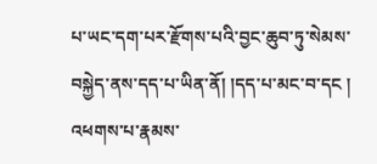པ་ཡང་དག་པར་རྫོགས་པའི་བྱང་ཆུབ་ཏུ་སེམས་བསྐྱེད་ནས་དད་པ་ཡིན་ནོ། །དད་པ་མང་བ་དང ། འཕགས་པ་རྣམས་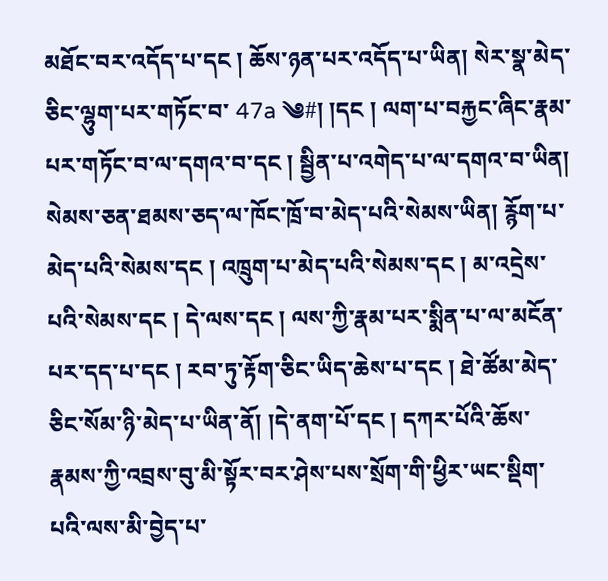མཐོང་བར་འདོད་པ་དང ། ཆོས་ཉན་པར་འདོད་པ་ཡིན། སེར་སྣ་མེད་ཅིང་ལྷུག་པར་གཏོང་བ་ 47a ༄#། །དང ། ལག་པ་བརྐྱང་ཞིང་རྣམ་པར་གཏོང་བ་ལ་དགའ་བ་དང ། སྦྱིན་པ་འགེད་པ་ལ་དགའ་བ་ཡིན། སེམས་ཅན་ཐམས་ཅད་ལ་ཁོང་ཁྲོ་བ་མེད་པའི་སེམས་ཡིན། རྙོག་པ་མེད་པའི་སེམས་དང ། འཁྲུག་པ་མེད་པའི་སེམས་དང ། མ་འདྲེས་པའི་སེམས་དང ། དེ་ལས་དང ། ལས་ཀྱི་རྣམ་པར་སྨིན་པ་ལ་མངོན་པར་དད་པ་དང ། རབ་ཏུ་རྟོག་ཅིང་ཡིད་ཆེས་པ་དང ། ཐེ་ཚོམ་མེད་ཅིང་སོམ་ཉི་མེད་པ་ཡིན་ནོ། །དེ་ནག་པོ་དང ། དཀར་པོའི་ཆོས་རྣམས་ཀྱི་འབྲས་བུ་མི་སྟོར་བར་ཤེས་པས་སྲོག་གི་ཕྱིར་ཡང་སྡིག་པའི་ལས་མི་བྱེད་པ་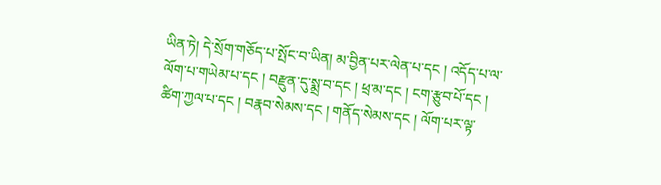ཡིན་ཏེ། དེ་སྲོག་གཅོད་པ་སྤོང་བ་ཡིན། མ་བྱིན་པར་ལེན་པ་དང ། འདོད་པ་ལ་ལོག་པ་གཡེམ་པ་དང ། བརྫུན་དུ་སྨྲ་བ་དང ། ཕྲ་མ་དང ། ངག་རྩུབ་པོ་དང ། ཚིག་ཀྱལ་པ་དང ། བརྣབ་སེམས་དང ། གནོད་སེམས་དང ། ལོག་པར་ལྟ་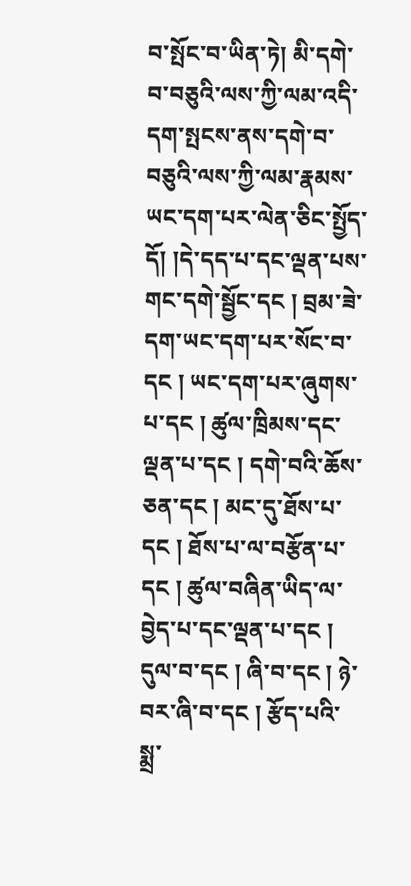བ་སྤོང་བ་ཡིན་ཏེ། མི་དགེ་བ་བཅུའི་ལས་ཀྱི་ལམ་འདི་དག་སྤངས་ནས་དགེ་བ་བཅུའི་ལས་ཀྱི་ལམ་རྣམས་ཡང་དག་པར་ལེན་ཅིང་སྤྱོད་དོ། །དེ་དད་པ་དང་ལྡན་པས་གང་དགེ་སྦྱོང་དང ། བྲམ་ཟེ་དག་ཡང་དག་པར་སོང་བ་དང ། ཡང་དག་པར་ཞུགས་པ་དང ། ཚུལ་ཁྲིམས་དང་ལྡན་པ་དང ། དགེ་བའི་ཆོས་ཅན་དང ། མང་དུ་ཐོས་པ་དང ། ཐོས་པ་ལ་བརྩོན་པ་དང ། ཚུལ་བཞིན་ཡིད་ལ་བྱེད་པ་དང་ལྡན་པ་དང ། དུལ་བ་དང ། ཞི་བ་དང ། ཉེ་བར་ཞི་བ་དང ། རྩོད་པའི་སྨྲ་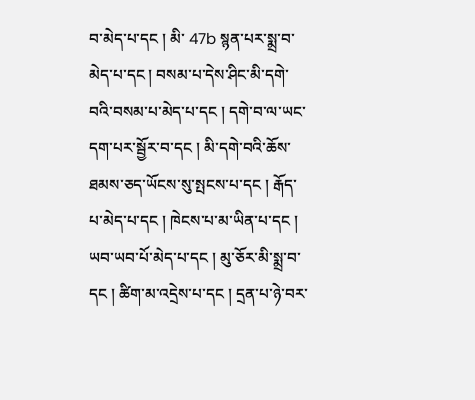བ་མེད་པ་དང ། མི་ 47b སྙན་པར་སྨྲ་བ་མེད་པ་དང ། བསམ་པ་དེས་ཤིང་མི་དགེ་བའི་བསམ་པ་མེད་པ་དང ། དགེ་བ་ལ་ཡང་དག་པར་སྦྱོར་བ་དང ། མི་དགེ་བའི་ཆོས་ཐམས་ཅད་ཡོངས་སུ་སྤངས་པ་དང ། རྒོད་པ་མེད་པ་དང ། ཁེངས་པ་མ་ཡིན་པ་དང ། ཡབ་ཡབ་པོ་མེད་པ་དང ། མུ་ཅོར་མི་སྨྲ་བ་དང ། ཚིག་མ་འདྲེས་པ་དང ། དྲན་པ་ཉེ་བར་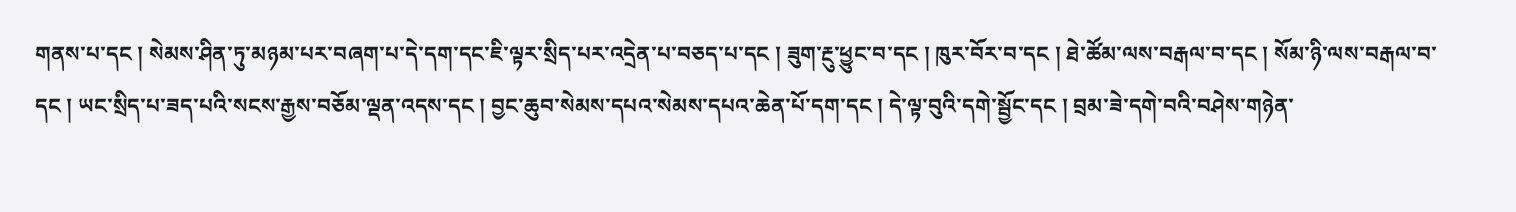གནས་པ་དང ། སེམས་ཤིན་ཏུ་མཉམ་པར་བཞག་པ་དེ་དག་དང་ཇི་ལྟར་སྲིད་པར་འདྲེན་པ་བཅད་པ་དང ། ཟུག་རྔུ་ཕྱུང་བ་དང ། ཁུར་བོར་བ་དང ། ཐེ་ཚོམ་ལས་བརྒལ་བ་དང ། སོམ་ཉི་ལས་བརྒལ་བ་དང ། ཡང་སྲིད་པ་ཟད་པའི་སངས་རྒྱས་བཅོམ་ལྡན་འདས་དང ། བྱང་ཆུབ་སེམས་དཔའ་སེམས་དཔའ་ཆེན་པོ་དག་དང ། དེ་ལྟ་བུའི་དགེ་སྦྱོང་དང ། བྲམ་ཟེ་དགེ་བའི་བཤེས་གཉེན་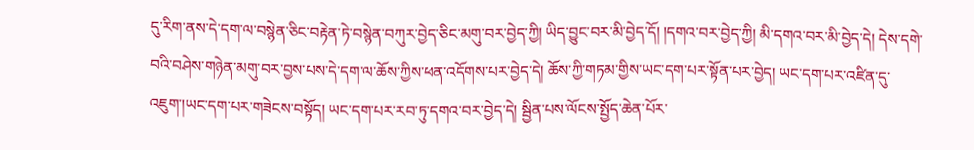དུ་རིག་ནས་དེ་དག་ལ་བསྙེན་ཅིང་བརྟེན་ཏེ་བསྙེན་བཀུར་བྱེད་ཅིང་མགུ་བར་བྱེད་ཀྱི། ཡིད་བྱུང་བར་མི་བྱེད་དོ། །དགའ་བར་བྱེད་ཀྱི། མི་དགའ་བར་མི་བྱེད་དེ། དེས་དགེ་བའི་བཤེས་གཉེན་མགུ་བར་བྱས་པས་དེ་དག་ལ་ཆོས་ཀྱིས་ཕན་འདོགས་པར་བྱེད་དེ། ཆོས་ཀྱི་གཏམ་གྱིས་ཡང་དག་པར་སྟོན་པར་བྱེད། ཡང་དག་པར་འཛིན་དུ་འཇུག་།ཡང་དག་པར་གཟེངས་བསྟོད། ཡང་དག་པར་རབ་ཏུ་དགའ་བར་བྱེད་དེ། སྦྱིན་པས་ལོངས་སྤྱོད་ཆེན་པོར་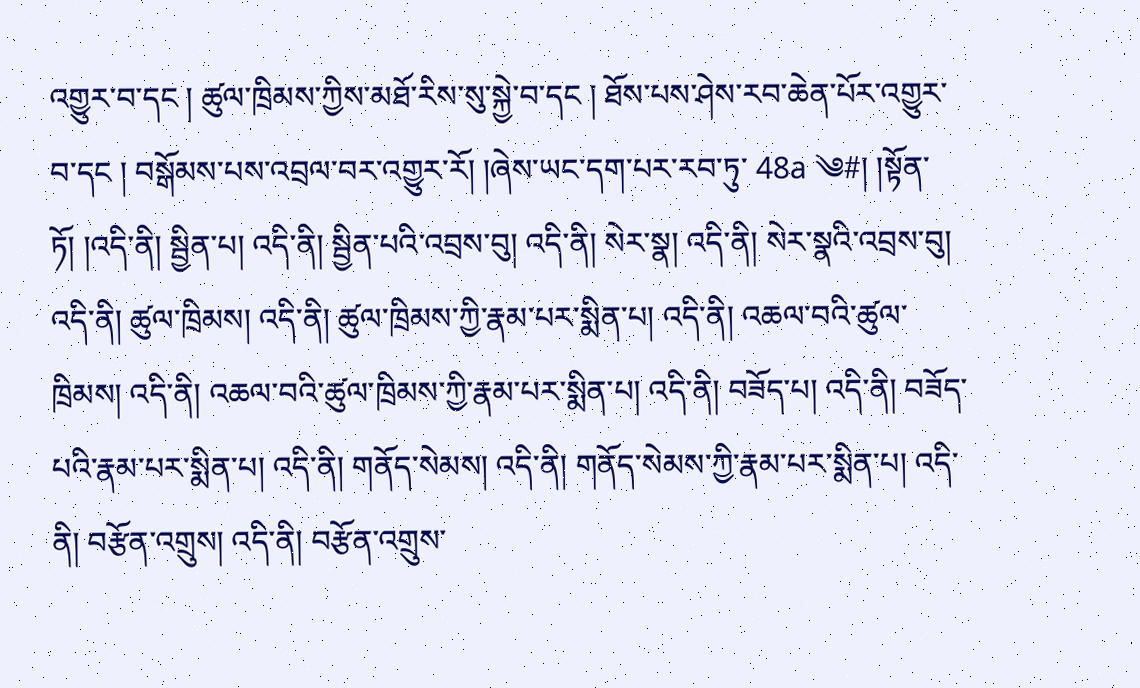འགྱུར་བ་དང ། ཚུལ་ཁྲིམས་ཀྱིས་མཐོ་རིས་སུ་སྐྱེ་བ་དང ། ཐོས་པས་ཤེས་རབ་ཆེན་པོར་འགྱུར་བ་དང ། བསྒོམས་པས་འབྲལ་བར་འགྱུར་རོ། །ཞེས་ཡང་དག་པར་རབ་ཏུ་ 48a ༄#། །སྟོན་ཏོ། །འདི་ནི། སྦྱིན་པ། འདི་ནི། སྦྱིན་པའི་འབྲས་བུ། འདི་ནི། སེར་སྣ། འདི་ནི། སེར་སྣའི་འབྲས་བུ། འདི་ནི། ཚུལ་ཁྲིམས། འདི་ནི། ཚུལ་ཁྲིམས་ཀྱི་རྣམ་པར་སྨིན་པ། འདི་ནི། འཆལ་བའི་ཚུལ་ཁྲིམས། འདི་ནི། འཆལ་བའི་ཚུལ་ཁྲིམས་ཀྱི་རྣམ་པར་སྨིན་པ། འདི་ནི། བཟོད་པ། འདི་ནི། བཟོད་པའི་རྣམ་པར་སྨིན་པ། འདི་ནི། གནོད་སེམས། འདི་ནི། གནོད་སེམས་ཀྱི་རྣམ་པར་སྨིན་པ། འདི་ནི། བརྩོན་འགྲུས། འདི་ནི། བརྩོན་འགྲུས་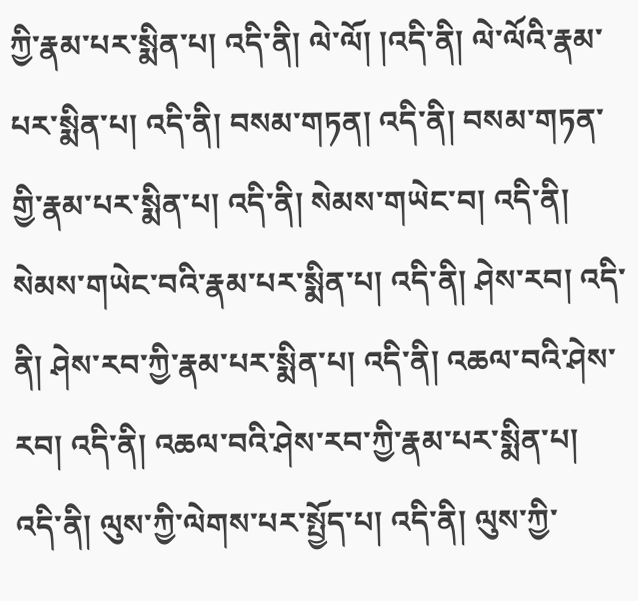ཀྱི་རྣམ་པར་སྨིན་པ། འདི་ནི། ལེ་ལོ། །འདི་ནི། ལེ་ལོའི་རྣམ་པར་སྨིན་པ། འདི་ནི། བསམ་གཏན། འདི་ནི། བསམ་གཏན་གྱི་རྣམ་པར་སྨིན་པ། འདི་ནི། སེམས་གཡེང་བ། འདི་ནི། སེམས་གཡེང་བའི་རྣམ་པར་སྨིན་པ། འདི་ནི། ཤེས་རབ། འདི་ནི། ཤེས་རབ་ཀྱི་རྣམ་པར་སྨིན་པ། འདི་ནི། འཆལ་བའི་ཤེས་རབ། འདི་ནི། འཆལ་བའི་ཤེས་རབ་ཀྱི་རྣམ་པར་སྨིན་པ། འདི་ནི། ལུས་ཀྱི་ལེགས་པར་སྤྱོད་པ། འདི་ནི། ལུས་ཀྱི་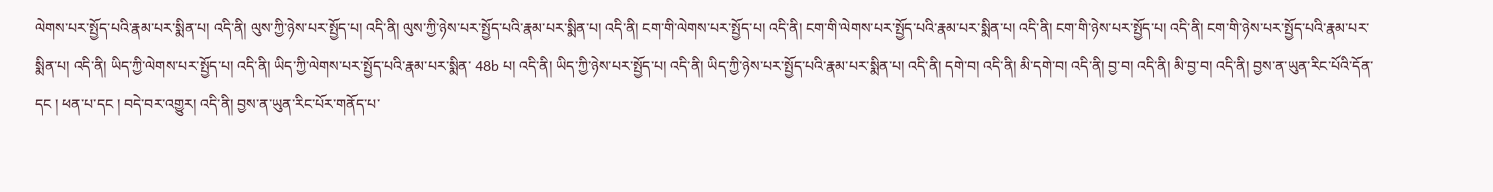ལེགས་པར་སྤྱོད་པའི་རྣམ་པར་སྨིན་པ། འདི་ནི། ལུས་ཀྱི་ཉེས་པར་སྤྱོད་པ། འདི་ནི། ལུས་ཀྱི་ཉེས་པར་སྤྱོད་པའི་རྣམ་པར་སྨིན་པ། འདི་ནི། ངག་གི་ལེགས་པར་སྤྱོད་པ། འདི་ནི། ངག་གི་ལེགས་པར་སྤྱོད་པའི་རྣམ་པར་སྨིན་པ། འདི་ནི། ངག་གི་ཉེས་པར་སྤྱོད་པ། འདི་ནི། ངག་གི་ཉེས་པར་སྤྱོད་པའི་རྣམ་པར་སྨིན་པ། འདི་ནི། ཡིད་ཀྱི་ལེགས་པར་སྤྱོད་པ། འདི་ནི། ཡིད་ཀྱི་ལེགས་པར་སྤྱོད་པའི་རྣམ་པར་སྨིན་ 48b པ། འདི་ནི། ཡིད་ཀྱི་ཉེས་པར་སྤྱོད་པ། འདི་ནི། ཡིད་ཀྱི་ཉེས་པར་སྤྱོད་པའི་རྣམ་པར་སྨིན་པ། འདི་ནི། དགེ་བ། འདི་ནི། མི་དགེ་བ། འདི་ནི། བྱ་བ། འདི་ནི། མི་བྱ་བ། འདི་ནི། བྱས་ན་ཡུན་རིང་པོའི་དོན་དང ། ཕན་པ་དང ། བདེ་བར་འགྱུར། འདི་ནི། བྱས་ན་ཡུན་རིང་པོར་གནོད་པ་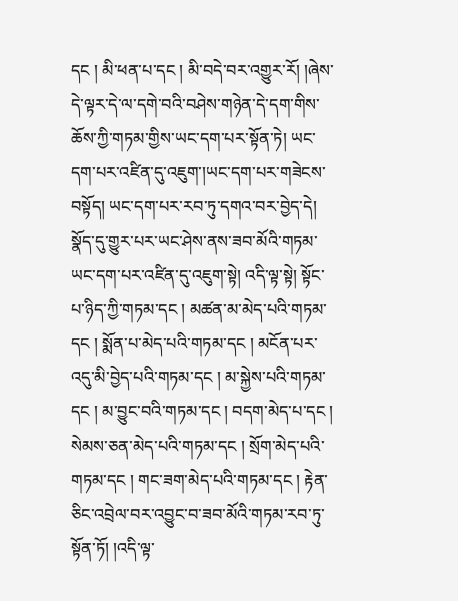དང ། མི་ཕན་པ་དང ། མི་བདེ་བར་འགྱུར་རོ། །ཞེས་དེ་ལྟར་དེ་ལ་དགེ་བའི་བཤེས་གཉེན་དེ་དག་གིས་ཆོས་ཀྱི་གཏམ་གྱིས་ཡང་དག་པར་སྟོན་ཏེ། ཡང་དག་པར་འཛིན་དུ་འཇུག་།ཡང་དག་པར་གཟེངས་བསྟོད། ཡང་དག་པར་རབ་ཏུ་དགའ་བར་བྱེད་དེ། སྣོད་དུ་གྱུར་པར་ཡང་ཤེས་ནས་ཟབ་མོའི་གཏམ་ཡང་དག་པར་འཛིན་དུ་འཇུག་སྟེ། འདི་ལྟ་སྟེ། སྟོང་པ་ཉིད་ཀྱི་གཏམ་དང ། མཚན་མ་མེད་པའི་གཏམ་དང ། སྨོན་པ་མེད་པའི་གཏམ་དང ། མངོན་པར་འདུ་མི་བྱེད་པའི་གཏམ་དང ། མ་སྐྱེས་པའི་གཏམ་དང ། མ་བྱུང་བའི་གཏམ་དང ། བདག་མེད་པ་དང ། སེམས་ཅན་མེད་པའི་གཏམ་དང ། སྲོག་མེད་པའི་གཏམ་དང ། གང་ཟག་མེད་པའི་གཏམ་དང ། རྟེན་ཅིང་འབྲེལ་བར་འབྱུང་བ་ཟབ་མོའི་གཏམ་རབ་ཏུ་སྟོན་ཏོ། །འདི་ལྟ་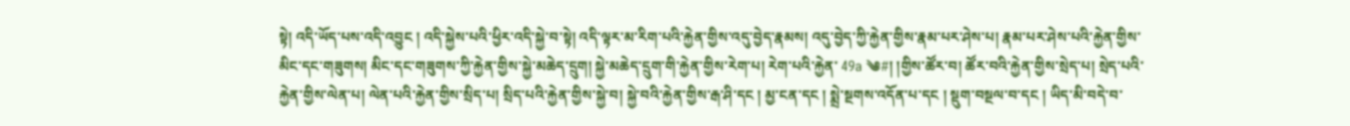སྟེ། འདི་ཡོད་པས་འདི་འབྱུང ། འདི་སྐྱེས་པའི་ཕྱིར་འདི་སྐྱེ་བ་སྟེ། འདི་ལྟར་མ་རིག་པའི་རྐྱེན་གྱིས་འདུ་བྱེད་རྣམས། འདུ་བྱེད་ཀྱི་རྐྱེན་གྱིས་རྣམ་པར་ཤེས་པ། རྣམ་པར་ཤེས་པའི་རྐྱེན་གྱིས་མིང་དང་གཟུགས། མིང་དང་གཟུགས་ཀྱི་རྐྱེན་གྱིས་སྐྱེ་མཆེད་དྲུག། སྐྱེ་མཆེད་དྲུག་གི་རྐྱེན་གྱིས་རེག་པ། རེག་པའི་རྐྱེན་ 49a ༄#། །གྱིས་ཚོར་བ། ཚོར་བའི་རྐྱེན་གྱིས་སྲེད་པ། སྲེད་པའི་རྐྱེན་གྱིས་ལེན་པ། ལེན་པའི་རྐྱེན་གྱིས་སྲིད་པ། སྲིད་པའི་རྐྱེན་གྱིས་སྐྱེ་བ། སྐྱེ་བའི་རྐྱེན་གྱིས་རྒ་ཤི་དང ། མྱ་ངན་དང ། སྨྲེ་སྔགས་འདོན་པ་དང ། སྡུག་བསྔལ་བ་དང ། ཡིད་མི་བདེ་བ་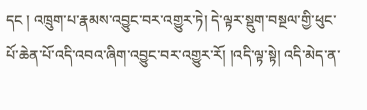དང ། འཁྲུག་པ་རྣམས་འབྱུང་བར་འགྱུར་ཏེ། དེ་ལྟར་སྡུག་བསྔལ་གྱི་ཕུང་པོ་ཆེན་པོ་འདི་འབའ་ཞིག་འབྱུང་བར་འགྱུར་རོ། །འདི་ལྟ་སྟེ། འདི་མེད་ན་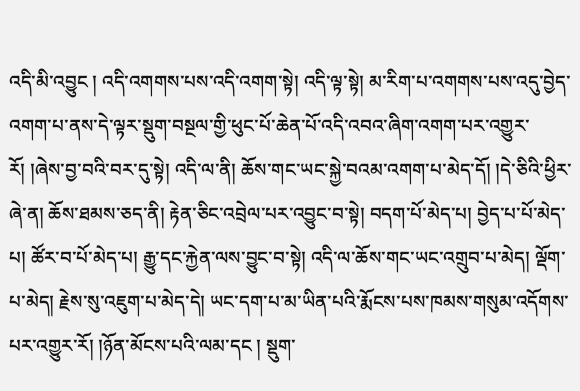འདི་མི་འབྱུང ། འདི་འགགས་པས་འདི་འགག་སྟེ། འདི་ལྟ་སྟེ། མ་རིག་པ་འགགས་པས་འདུ་བྱེད་འགག་པ་ནས་དེ་ལྟར་སྡུག་བསྔལ་གྱི་ཕུང་པོ་ཆེན་པོ་འདི་འབའ་ཞིག་འགག་པར་འགྱུར་རོ། །ཞེས་བྱ་བའི་བར་དུ་སྟེ། འདི་ལ་ནི། ཆོས་གང་ཡང་སྐྱེ་བའམ་འགག་པ་མེད་དོ། །དེ་ཅིའི་ཕྱིར་ཞེ་ན། ཆོས་ཐམས་ཅད་ནི། རྟེན་ཅིང་འབྲེལ་པར་འབྱུང་བ་སྟེ། བདག་པོ་མེད་པ། བྱེད་པ་པོ་མེད་པ། ཚོར་བ་པོ་མེད་པ། རྒྱུ་དང་རྐྱེན་ལས་བྱུང་བ་སྟེ། འདི་ལ་ཆོས་གང་ཡང་འགྲུབ་པ་མེད། ལྡོག་པ་མེད། རྗེས་སུ་འཇུག་པ་མེད་དེ། ཡང་དག་པ་མ་ཡིན་པའི་རྨོངས་པས་ཁམས་གསུམ་འདོགས་པར་འགྱུར་རོ། །ཉོན་མོངས་པའི་ལམ་དང ། སྡུག་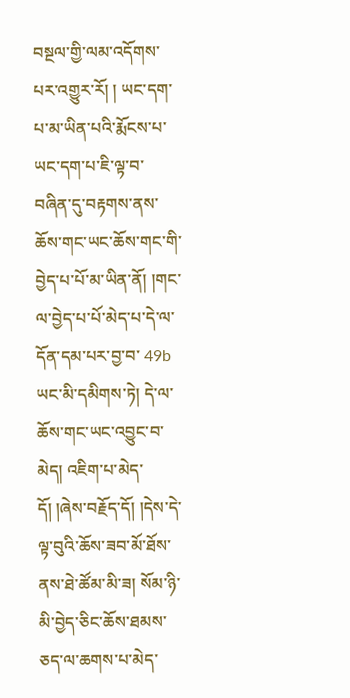བསྔལ་གྱི་ལམ་འདོགས་པར་འགྱུར་རོ། ། ཡང་དག་པ་མ་ཡིན་པའི་རྨོངས་པ་ཡང་དག་པ་ཇི་ལྟ་བ་བཞིན་དུ་བརྟགས་ནས་ཆོས་གང་ཡང་ཆོས་གང་གི་བྱེད་པ་པོ་མ་ཡིན་ནོ། །གང་ལ་བྱེད་པ་པོ་མེད་པ་དེ་ལ་དོན་དམ་པར་བྱ་བ་ 49b ཡང་མི་དམིགས་ཏེ། དེ་ལ་ཆོས་གང་ཡང་འབྱུང་བ་མེད། འཇིག་པ་མེད་དོ། །ཞེས་བརྗོད་དོ། །དེས་དེ་ལྟ་བུའི་ཆོས་ཟབ་མོ་ཐོས་ནས་ཐེ་ཚོམ་མི་ཟ། སོམ་ཉི་མི་བྱེད་ཅིང་ཆོས་ཐམས་ཅད་ལ་ཆགས་པ་མེད་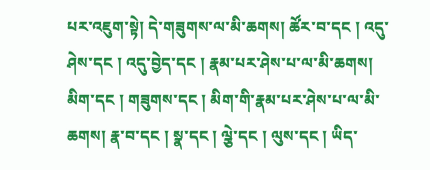པར་འཇུག་སྟེ། དེ་གཟུགས་ལ་མི་ཆགས། ཚོར་བ་དང ། འདུ་ཤེས་དང ། འདུ་བྱེད་དང ། རྣམ་པར་ཤེས་པ་ལ་མི་ཆགས། མིག་དང ། གཟུགས་དང ། མིག་གི་རྣམ་པར་ཤེས་པ་ལ་མི་ཆགས། རྣ་བ་དང ། སྣ་དང ། ལྕེ་དང ། ལུས་དང ། ཡིད་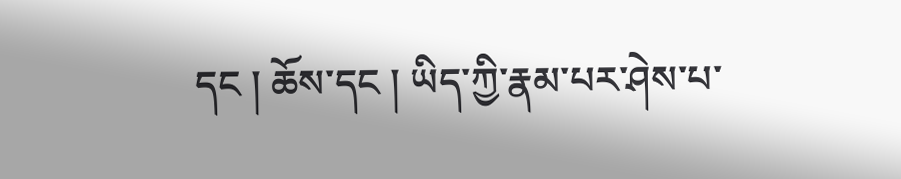དང ། ཆོས་དང ། ཡིད་ཀྱི་རྣམ་པར་ཤེས་པ་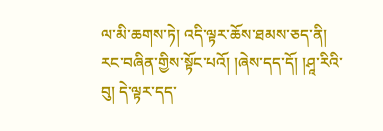ལ་མི་ཆགས་ཏེ། འདི་ལྟར་ཆོས་ཐམས་ཅད་ནི། རང་བཞིན་གྱིས་སྟོང་པའོ། །ཞེས་དད་དོ། །ཤཱ་རིའི་བུ། དེ་ལྟར་དད་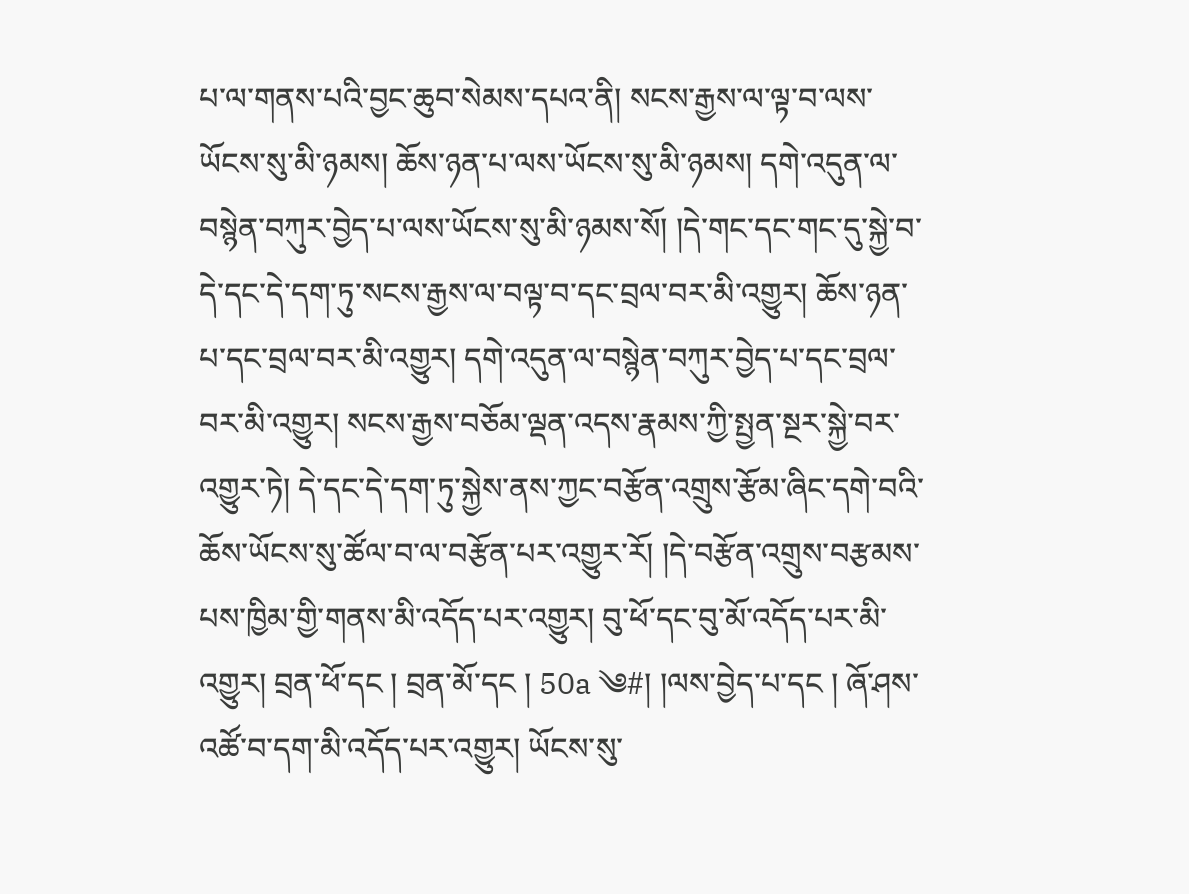པ་ལ་གནས་པའི་བྱང་ཆུབ་སེམས་དཔའ་ནི། སངས་རྒྱས་ལ་ལྟ་བ་ལས་ཡོངས་སུ་མི་ཉམས། ཆོས་ཉན་པ་ལས་ཡོངས་སུ་མི་ཉམས། དགེ་འདུན་ལ་བསྙེན་བཀུར་བྱེད་པ་ལས་ཡོངས་སུ་མི་ཉམས་སོ། །དེ་གང་དང་གང་དུ་སྐྱེ་བ་དེ་དང་དེ་དག་ཏུ་སངས་རྒྱས་ལ་བལྟ་བ་དང་བྲལ་བར་མི་འགྱུར། ཆོས་ཉན་པ་དང་བྲལ་བར་མི་འགྱུར། དགེ་འདུན་ལ་བསྙེན་བཀུར་བྱེད་པ་དང་བྲལ་བར་མི་འགྱུར། སངས་རྒྱས་བཅོམ་ལྡན་འདས་རྣམས་ཀྱི་སྤྱན་སྔར་སྐྱེ་བར་འགྱུར་ཏེ། དེ་དང་དེ་དག་ཏུ་སྐྱེས་ནས་ཀྱང་བརྩོན་འགྲུས་རྩོམ་ཞིང་དགེ་བའི་ཆོས་ཡོངས་སུ་ཚོལ་བ་ལ་བརྩོན་པར་འགྱུར་རོ། །དེ་བརྩོན་འགྲུས་བརྩམས་པས་ཁྱིམ་གྱི་གནས་མི་འདོད་པར་འགྱུར། བུ་ཕོ་དང་བུ་མོ་འདོད་པར་མི་འགྱུར། བྲན་ཕོ་དང ། བྲན་མོ་དང ། 50a ༄#། །ལས་བྱེད་པ་དང ། ཞོ་ཤས་འཚོ་བ་དག་མི་འདོད་པར་འགྱུར། ཡོངས་སུ་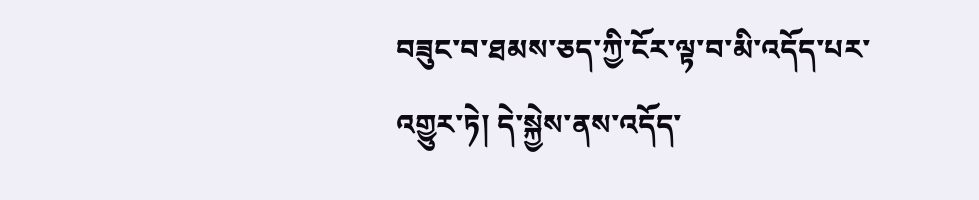བཟུང་བ་ཐམས་ཅད་ཀྱི་ངོར་ལྟ་བ་མི་འདོད་པར་འགྱུར་ཏེ། དེ་སྐྱེས་ནས་འདོད་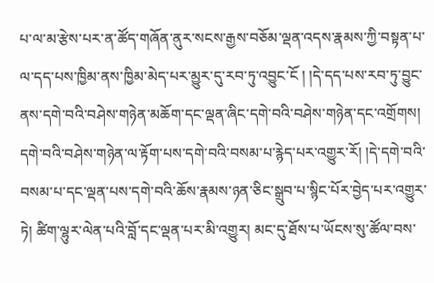པ་ལ་མ་རྩེས་པར་ན་ཚོད་གཞོན་ནུར་སངས་རྒྱས་བཅོམ་ལྡན་འདས་རྣམས་ཀྱི་བསྟན་པ་ལ་དད་པས་ཁྱིམ་ནས་ཁྱིམ་མེད་པར་མྱུར་དུ་རབ་ཏུ་འབྱུང་ངོ ། །དེ་དད་པས་རབ་ཏུ་བྱུང་ནས་དགེ་བའི་བཤེས་གཉེན་མཆོག་དང་ལྡན་ཞིང་དགེ་བའི་བཤེས་གཉེན་དང་འགྲོགས། དགེ་བའི་བཤེས་གཉེན་ལ་རྟོག་པས་དགེ་བའི་བསམ་པ་རྙེད་པར་འགྱུར་རོ། །དེ་དགེ་བའི་བསམ་པ་དང་ལྡན་པས་དགེ་བའི་ཆོས་རྣམས་ཉན་ཅིང་སྒྲུབ་པ་སྙིང་པོར་བྱེད་པར་འགྱུར་ཏེ། ཚིག་ལྷུར་ལེན་པའི་བློ་དང་ལྡན་པར་མི་འགྱུར། མང་དུ་ཐོས་པ་ཡོངས་སུ་ཚོལ་བས་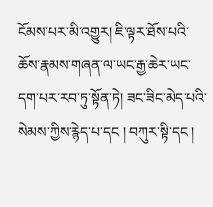ངོམས་པར་མི་འགྱུར། ཇི་ལྟར་ཐོས་པའི་ཆོས་རྣམས་གཞན་ལ་ཡང་རྒྱ་ཆེར་ཡང་དག་པར་རབ་ཏུ་སྟོན་ཏེ། ཟང་ཟིང་མེད་པའི་སེམས་ཀྱིས་རྙེད་པ་དང ། བཀུར་སྟི་དང །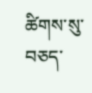ཚིགས་སུ་བཅད་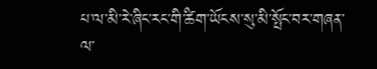པ་ལ་མི་རེ་ཞིང་རང་གི་ཚིག་ཡོངས་སུ་མི་སྤོང་བར་གཞན་ལ་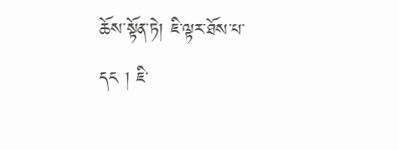ཆོས་སྟོན་ཏེ། ཇི་ལྟར་ཐོས་པ་དང ། ཇི་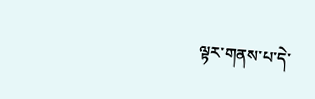ལྟར་གནས་པ་དེ་